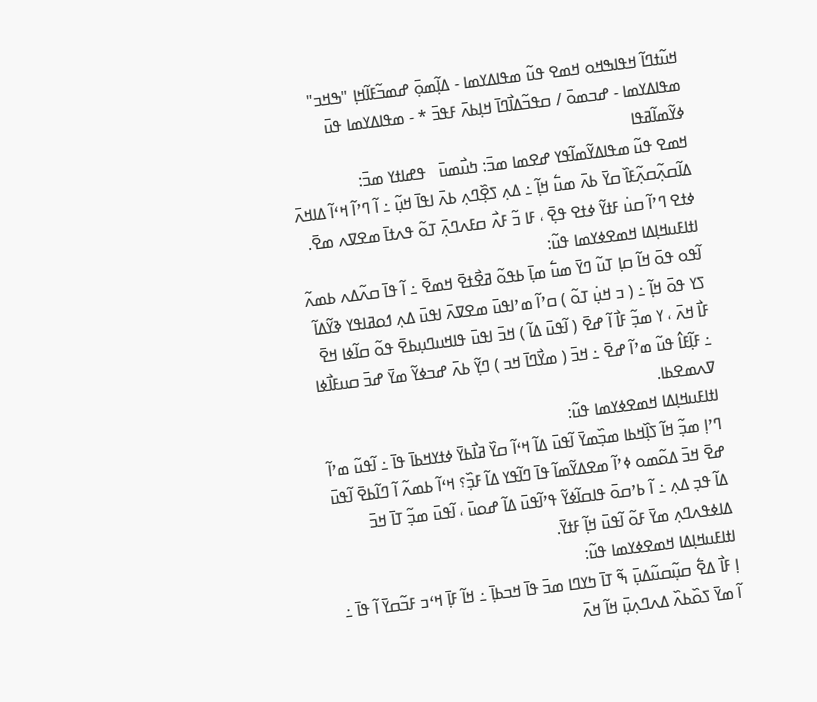ߞߎ߬ߙߣߊ߬ ߞߟߊߒߞߋ ߞߘߐ ߟߎ߬ ߘߟߊߡߌߘߊ - ߡߊ߲߬ߘߋ߲߫ ߝߘߏ߬ߓߊ߬ߞߊ߲ "ߒߞߏ" ߘߟߊߡߌߘߊ - ߝߏߘߋ߫ / ߛߟߏ߬ߡߊ߯ߣߊ߫ ߞߊ߲ߕߍ߫ ߓߟߏ߫ * - ߘߟߊߡߌߘߊ ߟߎ߫ ߦߌ߬ߘߊ߬ߥߟߊ
ߞߘߐ ߟߎ߬ ߘߟߊߡߌ߬ߘߊ߬ߟߌ ߝߐߘߊ ߘߏ߫: ߤߎ߯ߘߎ߫   ߟߝߊߙߌ ߘߏ߫:
ߡߊ߬ߛߍ߲߬ߛߍ߲߬ߓߊ߰ ߛߌ߫ ߕߍ߫ ߘߎ߱ ߞߊ߲߬ ߸ ߡߍ߲ ߖߐ߲߰ߣߍ߲ ߕߍ߫ ߊߟߊ߫ ߞߎ߲߬ ߸ ߊ߬ ߣߴߊ߬ ߞߵߊ߬ ߡߊߞߍ߫ ߦߙߐ ߣߴߊ߬ ߛߎ߭ ߓߙߌ߬ ߦߙߐ ߟߐ߲߫ ، ߓߊ ߏ߬ ߓߍ߯ ߛߓߍߣߍ߲߫ ߠߋ߬ ߟߍߙߊ߫ ߘߐߜߍ ߘߐ߫.
ߊߙߊߓߎߞߊ߲ߡߊ ߞߘߐߦߌߘߊ ߟߎ߬:
ߊ߬ߟߋ ߟߋ߫ ߞߊ߬ ߛߊ߲ ߠߎ߬ ߣߌ߫ ߘߎ߱ ߘߊ߲߫ ߕߟߋ߬ ߥߐ߯ߙߐ߫ ߞߘߐ߫ ߸ ߊ߬ ߟߊ߫ ߛߍ߬ߡߍ ߕߘߍ߬ ߖߌ ߟߋ߫ ߞߊ߲߬ ߸ ( ߏ ߞߎ߲߭ ߠߋ߬ ) ߛߴߊ߬ ߘߴߊߟߎ߫ ߘߐߜߍ߫ ߊߟߎ߫ ߡߍ߲ ߗߋߥߊߟߌ ߢߌ߬ߡߊ߬ ߓߊ߯ ߞߍ߫ ، ߌ ߘߏ߲߬ ߓߊ߯ ߊ߬ ߝߐ߫ ( ߊ߬ߟߎ߫ ߡߊ߬ ) ߞߏ߫ ߊߟߎ߫ ߟߊߞߎߣߎ߲ߕߐ߫ ߟߋ߬ ߛߊ߬ߦߊ ߞߐ߫ ߸ ߓߊ߲߬ߓߊ߮ ߟߎ߬ ߘߴߊ߬ ߝߐ߫ ߸ ߞߏ߫ ( ߘߌ߯ߣߊ߫ ߞߏ ) ߣߌ߲߬ ߕߍ߫ ߝߏߦߌ߬ ߘߌ߫ ߝߏ߫ ߛߎߓߊ߯ߦߊ ߜߍߘߐߕߊ.
ߊߙߊߓߎߞߊ߲ߡߊ ߞߘߐߦߌߘߊ ߟߎ߬:
ߣߴߊ߲ ߘߏ߲߬ ߞߊ߬ ߖߊ߲߰ߞߕߊ ߘߏ߲߰ߘߌ߫ ߊ߬ߟߎ߫ ߡߊ߬ ߞߵߊ߬ ߛߌ߰ ߥߊ߯ߕߌ߫ ߦߙߌߞߕߊ߫ ߟߊ߫ ߸ ߊ߬ߟߎ߬ ߘߴߊ߬ ߝߐ߫ ߞߏ߫ ߡߋ߬ߘߋ ߦߴߊ߬ ߘߐߡߌ߬ߘߊ߬ ߟߊ߫ ߣߊ߬ߟߌ ߡߊ߬ ߓߏ߲߰؟ ߞߵߊ߬ ߕߘߍ߬ ߊ߬ ߣߊ߬ߕߐ߫ ߊ߬ߟߎ߫ ߡߊ߬ ߟߏ߲ ߡߍ߲ ߸ ߊ߬ ߕߴߛߋ߫ ߟߊߛߊ߬ߦߌ߬ ߟߴߊ߬ߟߎ߫ ߡߊ߬ ߝߋߎ߫ ، ߊ߬ߟߎ߫ ߘߏ߲߬ ߠߊ߫ ߞߏ߫ ߡߊߦߟߍߣߍ߲ ߘߌ߫ ߓߋ߬ ߊ߬ߟߎ߫ ߞߊ߲߬ ߓߙߌ߫.
ߊߙߊߓߎߞߊ߲ߡߊ ߞߘߐߦߌߘߊ ߟߎ߬:
ߊ߲ ߓߊ߯ ߡߐ߱ ߛߎ߲߬ߛߎ߬ߡߎ߲߫ ߒ߬ ߠߊ߫ ߤߌߣߊ ߘߏ߫ ߟߊ߫ ߞߏߕߊ߲߫ ߸ ߞߊ߬ ߓߊ߲߫ ߞߵߏ ߓߏ߬ߛߌ߫ ߊ߬ ߟߊ߫ ߸ ߊ߬ ߘߌ߫ ߖߋ߰ߕߍ߰ ߡߍߣߍ߲ߎ߲߫ ߞߊ߬ ߞߍ߫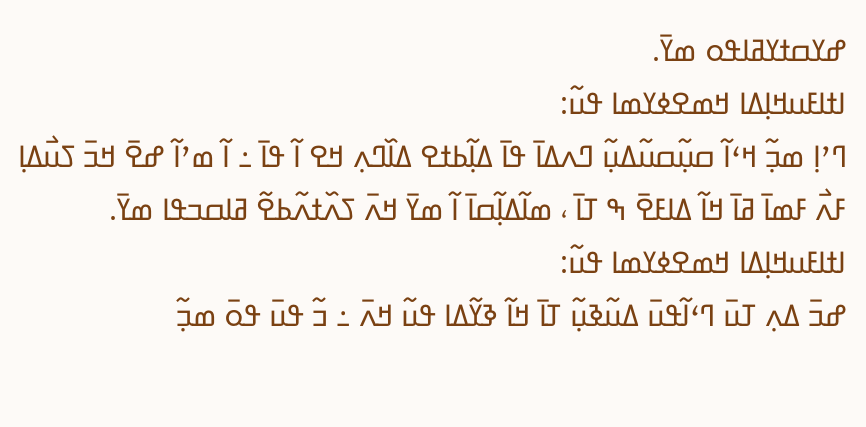ߝߌߛߙߌߥߊߟߋ ߘߌ߫.
ߊߙߊߓߎߞߊ߲ߡߊ ߞߘߐߦߌߘߊ ߟߎ߬:
ߣߴߊ߲ ߘߏ߲߬ ߞߵߊ߬ ߛߎ߲߬ߛߎ߬ߡߎ߲߬ ߣߍߡߊ߫ ߟߊ߫ ߡߊ߲߬ߕߙߐ ߡߊ߰ߣߍ߲ ߞߐ ߊ߬ ߟߊ߫ ߸ ߊ߬ ߘߴߊ߬ ߝߐ߫ ߞߏ߫ ߖߎ߯ߡߊ߲ ߓߍ߯ ߓߘߊ߫ ߥߊ߫ ߞߊ߬ ߡߊߓߐ߫ ߒ ߠߊ߫ ، ߘߊ߬ߡߊ߲߬ߛߊ߫ ߊ߬ ߘߌ߫ ߞߍ߫ ߖߍ߰ߙߍ߬ߕߐ߬ ߥߊߛߏߟߊ ߘߌ߫.
ߊߙߊߓߎߞߊ߲ߡߊ ߞߘߐߦߌߘߊ ߟߎ߬:
ߝߏ߫ ߡߍ߲ ߠߎ߫ ߣߵߊ߬ߟߎ߫ ߡߎ߬ߢߎ߲߬ ߠߊ߫ ߞߊ߬ ߢߌ߬ߡߊ ߟߎ߬ ߞߍ߫ ߸ ߏ߬ ߟߎ߫ ߟߋ߫ ߘߏ߲߬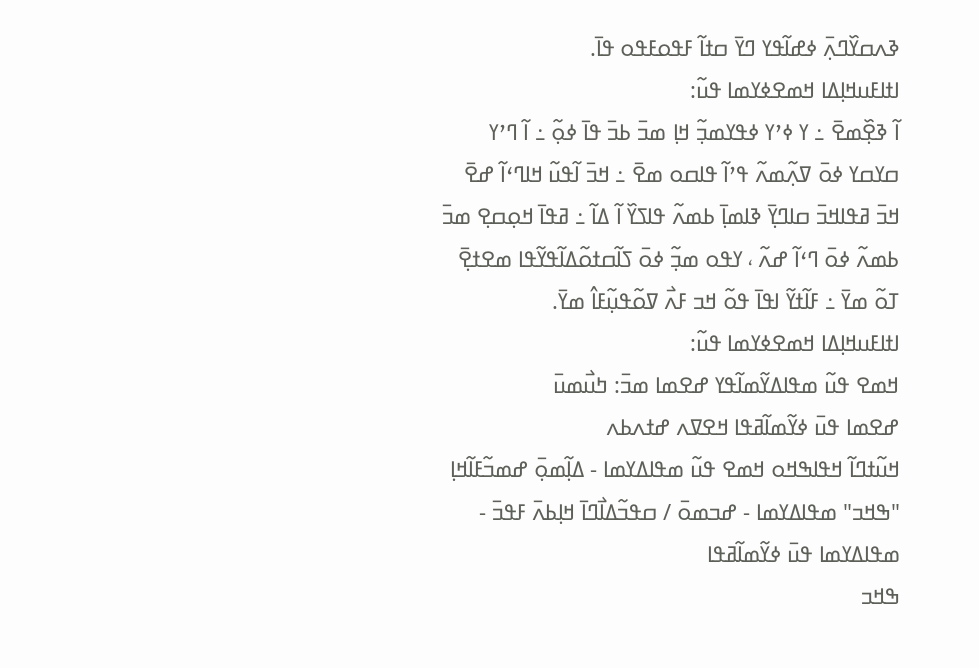ߢߍߛߌ߰ߣߍ߲߫ ߦߝߊ߬ߟߌ ߣߌ߫ ߛߙߊ߬ ߓߟߋߓߟߋ ߟߊ߫.
ߊߙߊߓߎߞߊ߲ߡߊ ߞߘߐߦߌߘߊ ߟߎ߬:
ߊ߬ ߢߐ߲߰ߘߐ߫ ߸ ߌ ߦߴߌ ߦߟߌߘߏ߲߬ ߞߊ߲ ߘߏ߫ ߕߏ߫ ߟߊ߫ ߦߋ߲߬ ߸ ߊ߬ ߣߴߌ ߛߌߛߌ ߦߋ߫ ߜߍ߲߬ߘߍ߬ ߟߴߊ߬ ߟߊߛߋ ߘߐ߫ ߸ ߞߏ߫ ߊ߬ߟߎ߬ ߞߊߣߵߊ߬ ߝߐ߫ ߞߏ߫ ߥߟߊߞߏ߫ ߛߊߣߌ߲߫ ߢߊߘߊ߲߫ ߕߘߍ߬ ߟߊߖߌ߰ ߊ߬ ߡߊ߬ ߸ ߥߟߊ߫ ߞߋ߲ߛߐ߲ ߘߏ߫ ߕߘߍ߬ ߦߋ߫ ߣߵߊ߬ ߝߍ߬ ، ߌߟߋ ߘߏ߲߬ ߦߋ߫ ߖߊ߬ߛߙߋ߬ߡߊ߬ߟߌ߬ߟߊ ߘߐߙߐ߲߫ ߠߋ߬ ߘߌ߫ ߸ ߓߊ߬ߙߌ߬ ߊߟߊ߫ ߟߋ߬ ߞߏ ߓߍ߯ ߜߋ߬ߟߎ߲߬ߓߊ߮ ߘߌ߫.
ߊߙߊߓߎߞߊ߲ߡߊ ߞߘߐߦߌߘߊ ߟߎ߬:
ߞߘߐ ߟߎ߬ ߘߟߊߡߌ߬ߘߊ߬ߟߌ ߝߐߘߊ ߘߏ߫: ߤߎ߯ߘߎ߫
ߝߐߘߊ ߟߎ߫ ߦߌ߬ߘߊ߬ߥߟߊ ߞߐߜߍ ߝߙߍߕߍ
ߞߎ߬ߙߣߊ߬ ߞߟߊߒߞߋ ߞߘߐ ߟߎ߬ ߘߟߊߡߌߘߊ - ߡߊ߲߬ߘߋ߲߫ ߝߘߏ߬ߓߊ߬ߞߊ߲ "ߒߞߏ" ߘߟߊߡߌߘߊ - ߝߏߘߋ߫ / ߛߟߏ߬ߡߊ߯ߣߊ߫ ߞߊ߲ߕߍ߫ ߓߟߏ߫ - ߘߟߊߡߌߘߊ ߟߎ߫ ߦߌ߬ߘߊ߬ߥߟߊ
ߒߞߏ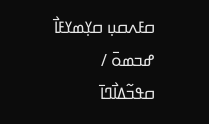ߛߓߍߛߎ߲ ߛߌ߲ߘߌߓߊ߯ ߝߏߘߋ߫ / ߛߟߏ߬ߡߊ߯ߣߊ߫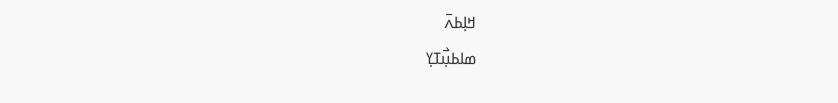ߞߊ߲ߕߍ߫
ߘߊߕߎ߲߯ߠߌ߲